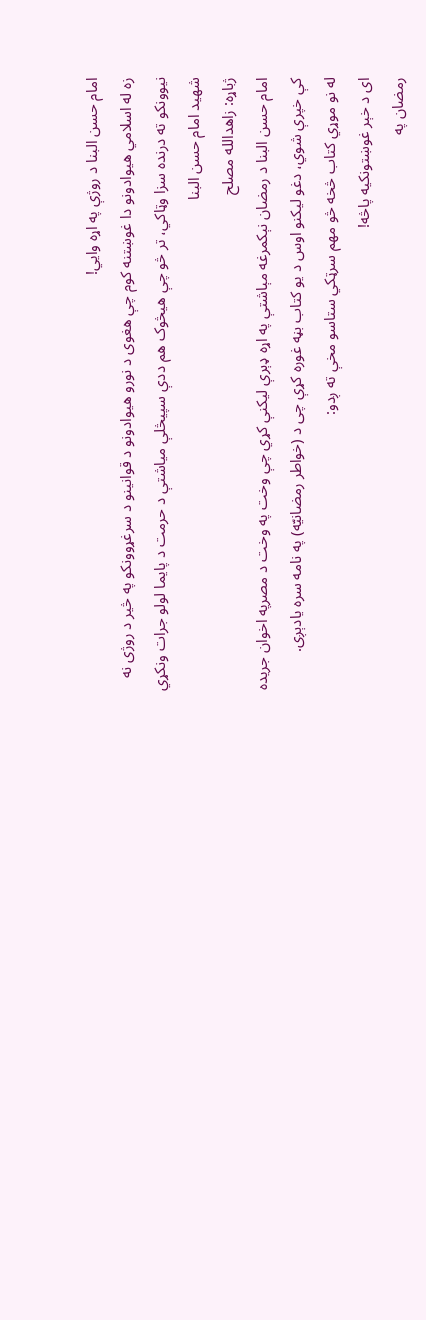امام حسن البنا د روژې په اړه وايي!
زه له اسلامي هیوادونو دا غوښتنه کوم چې هغوی د نورو هیوادونو د قوانینو د سرغړوونکو په څیر د روژی نه نیوونکو ته درنده سزا وټاکي، تر څو چې هیڅوک هم ددې سپیڅلې میاشتې د حرمت د پایما لولو جرات ونکړي
شهید امام حسن البنا
ژباړه: زاهدالله مصلح
امام حسن البنا د رمضان نېکمرغه مېاشتې په اړه ډېرې ليکنې کړي چې وخت په وخت د مصرپه اخوان جريده کې خپرې شوي، دغو ليکنو اوس د يو کتاب بڼه غوره کړې چی د (خواطر رمضانيّه) په نامه سره يادېږی.
له نو موړي کتاب څخه څو مهم سرټکي ستاسو مخې ته ږدو:
ای د خېر غوښتونکيه پاڅه!
رمضان په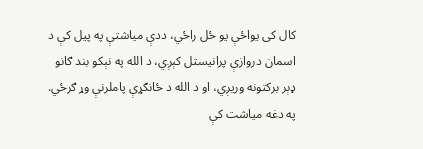کال کی يواځې يو ځل راځي، ددې مياشتې په پيل کې د اسمان دروازې پرانيستل کېږي، د الله په نېکو بند ګانو ډېر برکتونه وريږي، او د الله د ځانګړې پاملرنې وړ ګرځي. په دغه مياشت کې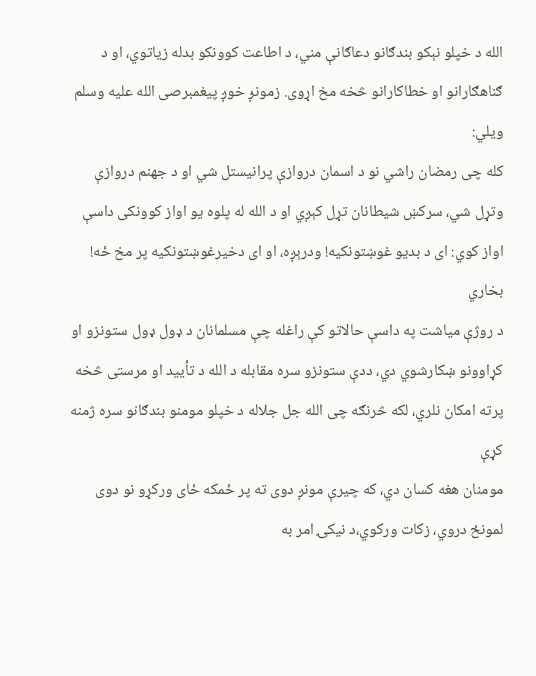الله د خپلو نېکو بندګانو دعاګانې مني، د اطاعت کوونکو بدله زياتوي، او د ګناهګارانو او خطاکارانو څخه مخ اړوی. زمونږ خوږ پيغمبرصی الله عليه وسلم ويلي:
کله چی رمضان راشي نو د اسمان دروازې پرانيستل شي او د جهنم دروازې وتړل شي، سرکښ شيطانان تړل کېږي او د الله له پلوه يو اواز کوونکی داسې اواز کوي: ای د بديو غوښتونکيه! ودرېږه، او ای دخيرغوښتونکيه پر مخ ځه! بخاري
د روژې مياشت په داسې حالاتو کې راغله چې مسلمانان د ډول ډول ستونزو او کړاوونو ښکارشوي دي، ددې ستونزو سره مقابله د الله د تأييد او مرستی څخه پرته امکان نلري، لکه څرنګه چی الله جل جلاله د خپلو مومنو بندګانو سره ژمنه کړې
مومنان هغه کسان دي، که چیرې مونږ دوی ته پر ځمکه ځای ورکړو نو دوی لمونځ دروي، زکات ورکوي،د نیکۍ امر به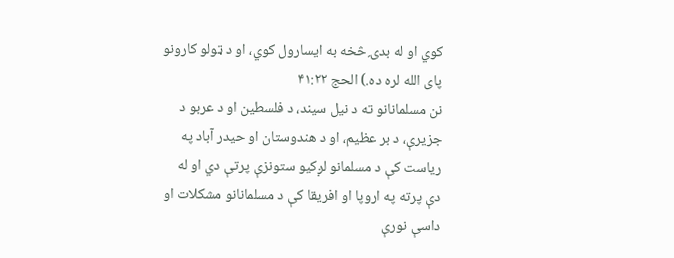کوي او له بدۍ څخه به ایسارول کوي، او د ټولو کارونو پای الله لره ده.) الحج ۴۱:۲۲
نن مسلمانانو ته د نيل سيند، د فلسطين او د عربو د جزيرې، د بر عظیم، او د هندوستان او حيدر آباد په رياست کې د مسلمانو لږکيو ستونزې پرتې دي او له دې پرته په اروپا او افريقا کې د مسلمانانو مشکلات او داسې نورې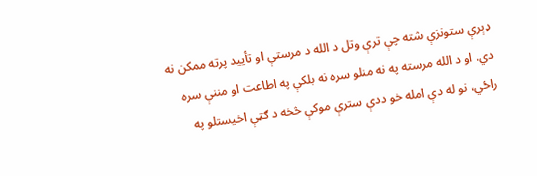ډېرې ستونزې شته چې ترې وتل د الله د مرستې او تأييد پرته ممکن نه دي. او د الله مرسته په نه منلو سره نه بلکې په اطاعت او مننې سره راځي، نو له دې امله خو ددې سترې موکې څخه د ګټې اخيستلو په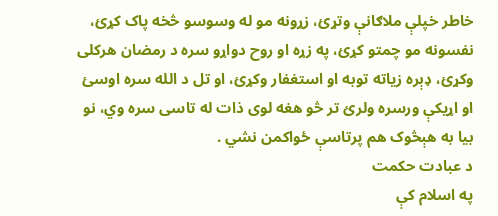خاطر خپلې ملاګانې وتړئ، زړونه مو له وسوسو څخه پاک کړئ، نفسونه مو چمتو کړئ، په زړه او روح دواړو سره د رمضان هرکلی وکړئ، ډېره زياته توبه او استغفار وکړئ، او تل د الله سره اوسئ او اړيکې ورسره ولرئ تر څو هغه لوی ذات له تاسی سره وي، نو بيا به هېڅوک هم پرتاسې ځواکمن نشي .
د عبادت حکمت
په اسلام کې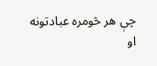چې هر څومره عبادتونه او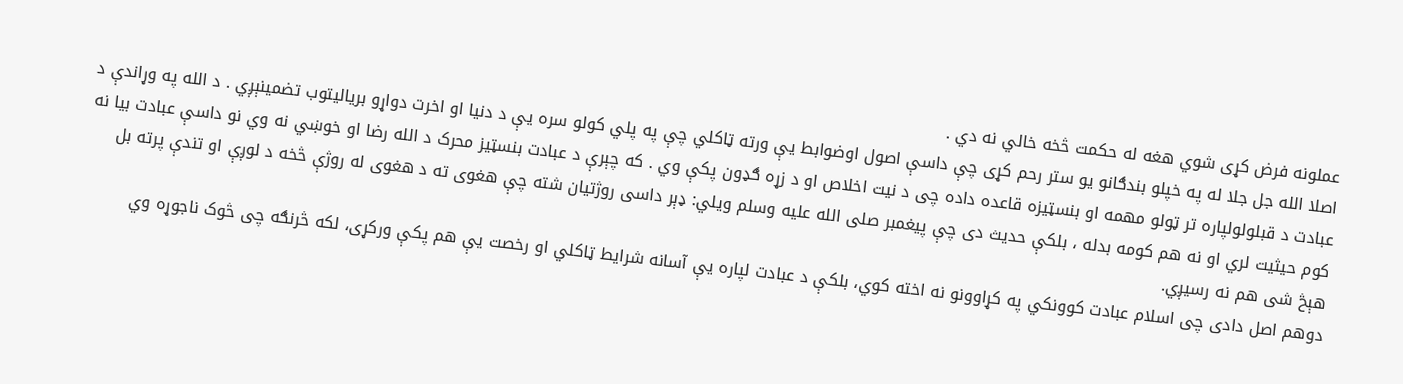عملونه فرض کړی شوي هغه له حکمت څخه خالي نه دي .
اصلا الله جل جلا له په خپلو بندګانو يو ستر رحم کړی چې داسې اصول اوضوابط يې ورته ټاکلي چې په پلي کولو سره يې د دنيا او اخرت دواړو برياليتوب تضمينېږي . د الله په وړاندې د عبادت د قبلولولپاره تر ټولو مهمه او بنسټيزه قاعده داده چی د نيت اخلاص او د زړه ګډون پکې وي . که چېرې د عبادت بنسټيز محرک د الله رضا او خوښي نه وي نو داسې عبادت بيا نه کوم حيثيت لري او نه هم کومه بدله ، بلکې حديث دی چې پيغمبر صلی الله عليه وسلم ويلي: ډېر داسی روژتيان شته چې هغوی ته د هغوی له روژې څخه د لوږې او تندې پرته بل هېڅ شی هم نه رسيږي.
دوهم اصل دادی چی اسلام عبادت کوونکي په کړاوونو نه اخته کوي، بلکې د عبادت لپاره يې آسانه شرايط ټاکلي او رخصت يې هم پکې ورکړی، لکه څرنګه چی څوک ناجوړه وي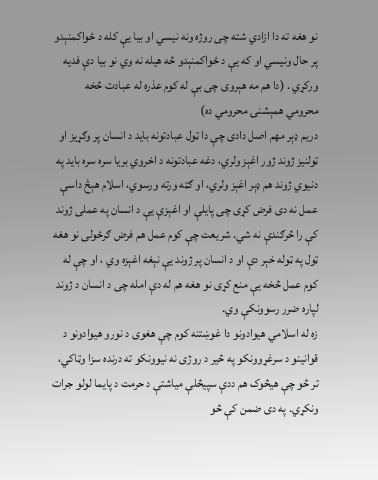نو هغه ته دا ازادي شته چی روژه ونه نيسي او بيا يې کله د ځواکمنېدو پر حال ونيسي او که يې د ځواکمنېدو څه هيله نه وي نو بيا دې فديه ورکړي . (دا هم مه هېروی چی بې له کوم عذره له عبادت څخه محرومي همېشنۍ محرومي ده)
دريم ډېر مهم اصل دادی چې دا ټول عبادتونه بايد د انسان پر وګړيز او ټولنيز ژوند ژور اغېز ولري، دغه عبادتونه د اخروي بريا سره سره بايد په دنيوي ژوند هم ډېر اغېز ولري، او ګټه ورته ورسوي، اسلام هېڅ داسې عمل نه دی فرض کړی چی پايلې او اغېزې يې د انسان په عملی ژوند کې را څرګندې نه شي. شريعت چې کوم عمل هم فرض ګرځولی نو هغه ټول په ټوله خېر دې او د انسان پر ژوند يې نېغه اغېزه وي ، او چې له کوم عمل څخه يې منع کړی نو هغه هم له دې امله چی د انسان د ژوند لپاره ضرر رسوونکې وي.
زه له اسلامي هیوادونو دا غوښتنه کوم چې هغوی د نورو هیوادونو د قوانینو د سرغړوونکو په څیر د روژی نه نیوونکو ته درنده سزا وټاکي، تر څو چې هیڅوک هم ددې سپیڅلې میاشتې د حرمت د پایما لولو جرات ونکړي. په دی ضمن کې څو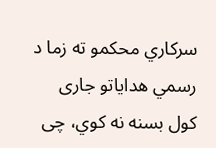سرکاري محکمو ته زما د رسمي هدایاتو جاری کول بسنه نه کوي، چی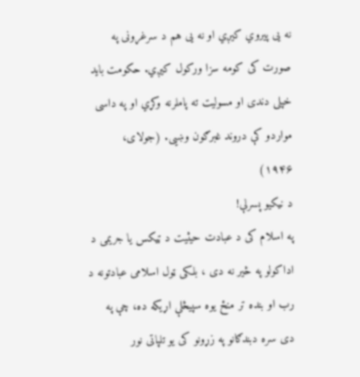نه یی پیروي کیږي او نه یی هم د سرغړونی په صورت کی کومه سزا ورکول کیږي. حکومت باید خپلی دندی او مسولیت ته پاملرنه وکړي او په داسی مواردو کې دروند غبرګون وښیی. (جولای، ۱۹۴۶)
د نیکیو پسرلې!
په اسلام کی د عبادت حیثیت د ټیکس یا جریمی د اداکولو په څیر نه دی ، بلکی ټول اسلامی عبادتونه د رب او بنده تر منځ یوه سپیڅلې اړیکه ده، چې په دی سره دبندګانو په زړونو کی یو تلپاتی نور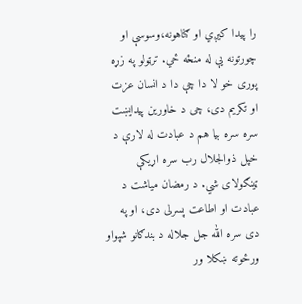را پیدا کیږي او ګناهونه،وسوسې او چورتونه یې له منځه ځي. ترټولو په زړه پوری خو لا دا چې دا د انسان عزت او تکریم دی، چی د خاورین پیدایښت سره سره بیا هم د عبادت له لارې د خپل ذوالجلال رب سره اړیکې ټینګولای شي. د رمضان میاشت د عبادت او اطاعت پسرلی دی، او په دی سره الله جل جلاله د بندګانو شپواو ورځوته ښکلا ور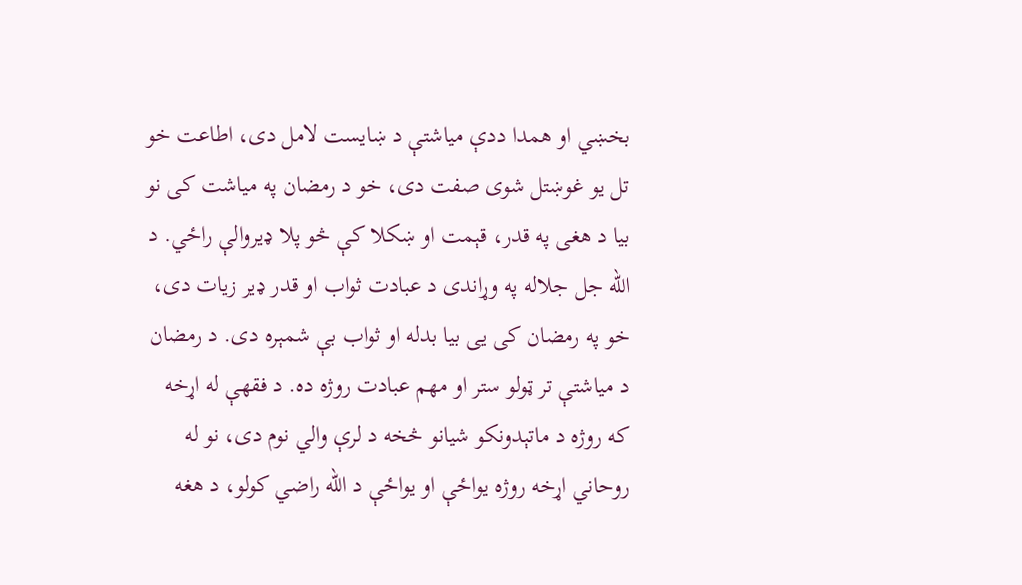بخښي او همدا ددې مياشتې د ښايست لامل دی، اطاعت خو تل يو غوښتل شوی صفت دی، خو د رمضان په مياشت کی نو بيا د هغی په قدر، قېمت او ښکلا کې څو پلا ډیروالې راځي. د الله جل جلاله په وړاندی د عبادت ثواب او قدر ډیر زیات دی، خو په رمضان کی یی بیا بدله او ثواب بې شمېره دی. د رمضان د مياشتې تر ټولو ستر او مهم عبادت روژه ده. د فقهې له اړخه که روژه د ماتېدونکو شيانو څخه د لرې والي نوم دی، نو له روحاني اړخه روژه يواځې او يواځې د الله راضي کولو، د هغه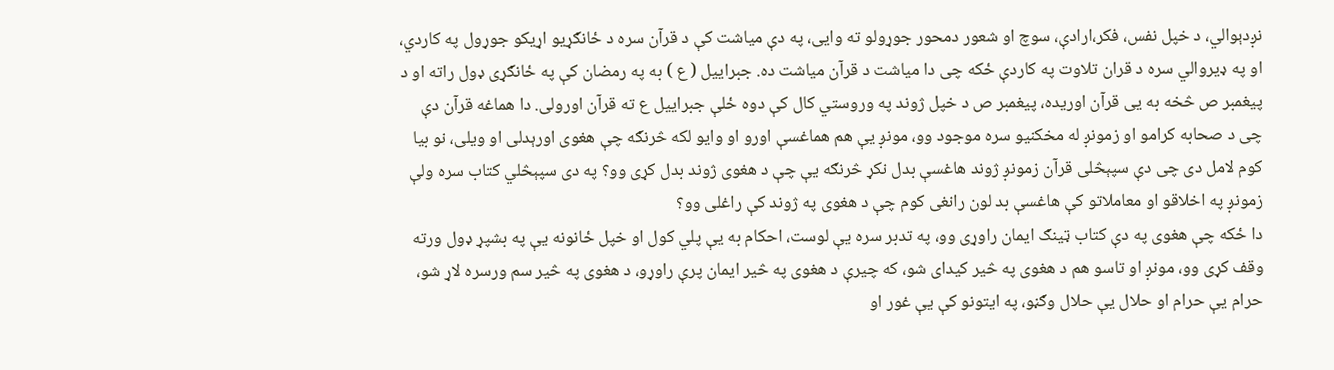نږدېوالي، د خپل نفس، فکر،ارادې، سوچ او شعور دمحور جوړولو ته وايی، په دې مياشت کې د قرآن سره د ځانګړیو اړيکو جوړول په کاردي، او په ډیروالي سره د قران تلاوت په کاردې ځکه چی دا مياشت د قرآن مياشت ده. جبراييل ( ع ) به په رمضان کې په ځانګړی ډول راته او د پیغمبر ص څخه به یی قرآن اوریده، پیغمبر ص د خپل ژوند په وروستي کال کې دوه ځلې جبراییل ع ته قرآن اورولی. دا هماغه قرآن دې چی د صحابه کرامو او زمونږ له مخکنیو سره موجود وو، مونږ يې هم هماغسې اورو او وايو لکه څرنګه چې هغوی اورېدلی او ويلی، نو بيا کوم لامل دی چی دې سپېڅلی قرآن زمونږ ژوند هاغسې بدل نکړ څرنګه يې چې د هغوی ژوند بدل کړی وو؟ په دی سپېڅلي کتاب سره ولې زمونږ په اخلاقو او معاملاتو کې هاغسې بد لون رانغی کوم چې د هغوی په ژوند کې راغلی وو؟
دا ځکه چې هغوی په دې کتاب ټینګ ایمان راوړی وو، په تدبر سره یې لوست، احکام به یې پلي کول او خپل ځانونه یې په بشپړ ډول ورته وقف کړی وو، مونږ او تاسو هم د هغوی په څیر کیدای شو، که چیرې د هغوی په څیر ایمان پرې راوړو، د هغوی په څیر سم ورسره لاړ شو، حرام یې حرام او حلال یې حلال وګڼو، په ایتونو کې یې غور او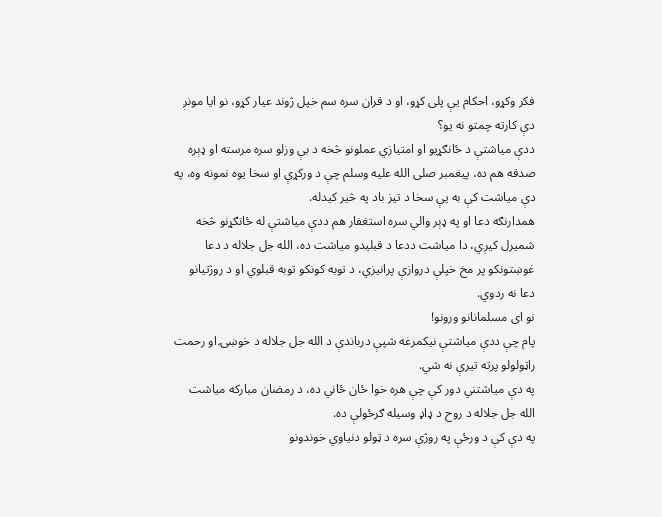فکر وکړو، احکام یې پلی کړو، او د قران سره سم خپل ژوند عیار کړو، نو ایا مونږ دې کارته چمتو نه یو؟
ددې میاشتې د ځانګړيو او امتیازي عملونو څخه د بې وزلو سره مرسته او ډېره صدقه هم ده، پیغمبر صلی الله علیه وسلم چې د ورکړې او سخا یوه نمونه وه، په دې میاشت کې به یې سخا د تیز باد په څیر کیدله.
همدارنګه دعا او په ډېر والي سره استغفار هم ددې میاشتې له ځانګړنو څخه شمیرل کیږي، دا میاشت ددعا د قبلیدو میاشت ده، الله جل جلاله د دعا غوښتونکو پر مخ خپلې دروازې پرانیزي، د توبه کونکو توبه قبلوي او د روژتیانو دعا نه ردوي.
نو ای مسلمانانو ورونو!
پام چې ددې میاشتې نیکمرغه شپې درباندې د الله جل جلاله د خوښۍ او رحمت راټولولو پرته تیرې نه شي.
په دې میاشتني دور کې چې هره خوا ځان ځاني ده، د رمضان مبارکه میاشت الله جل جلاله د روح د ډاډ وسیله ګرځولې ده.
په دې کې د ورځې په روژې سره د ټولو دنیاوي خوندونو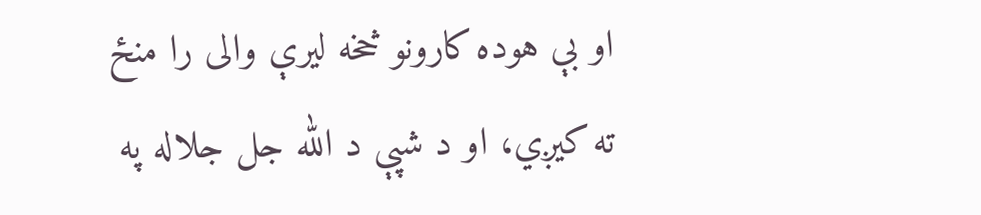او بې هوده کارونو څخه لیرې والی را منځ ته کیږي، او د شپې د الله جل جلاله په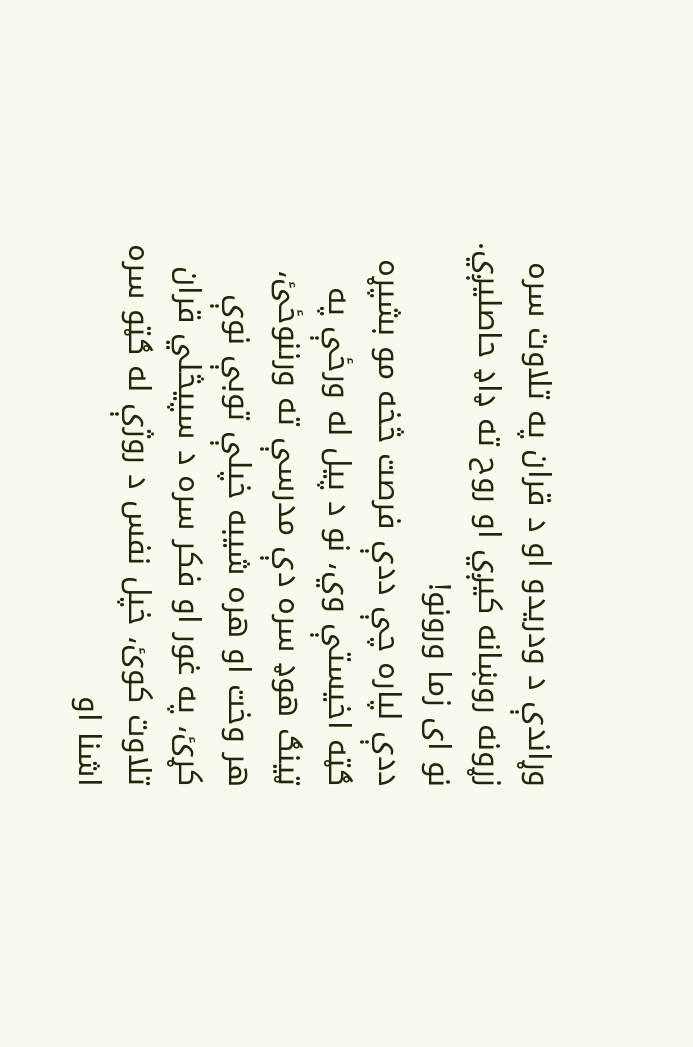وړاندې د ودریدو او د قران په تلاوت سره زړونه روښانه کیږي او روح ته ډاډ حاصلیږي.
نو ای زما ورونو!
ددې لپاره چې ددې فرصت څخه مو بشپړه ګټه اخیستې وي، نو د پیل له ورځې په ټینګ هوډ سره دې مدرسې ته ورننوځئ، هر وخت او هره شیبه خپلې توبې نوې کړئ، په غور او فکر سره د سپیڅلي قران تلاوت کوئ، خپل نفس د روژې له ګټو سره اشنا او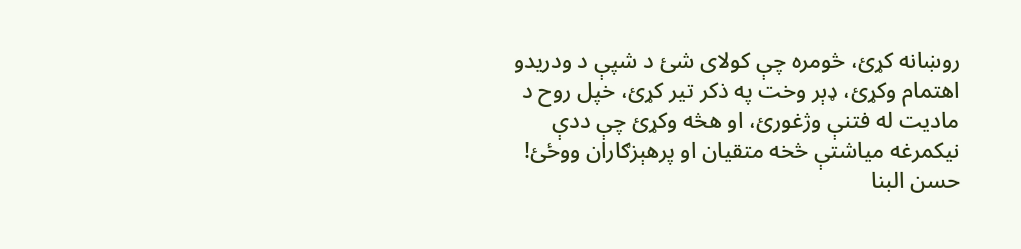روښانه کړئ، څومره چې کولای شئ د شپې د ودریدو اهتمام وکړئ، ډېر وخت په ذکر تیر کړئ، خپل روح د مادیت له فتنې وژغورئ، او هڅه وکړئ چې ددې نیکمرغه میاشتې څخه متقیان او پرهېزګاران ووځئ!
حسن البنا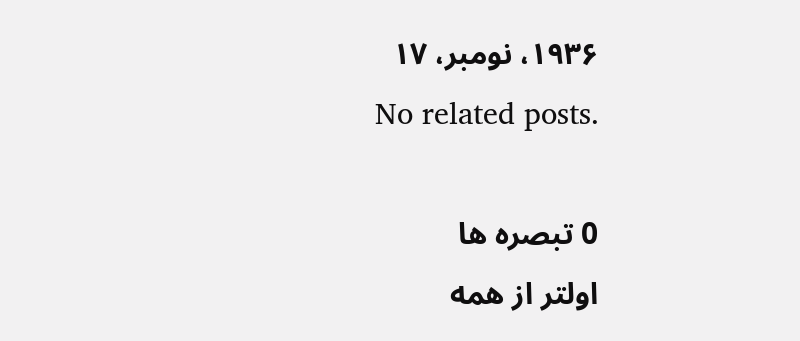۱۹۳۶، نومبر، ۱۷
No related posts.

0 تبصره ها
اولتر از همه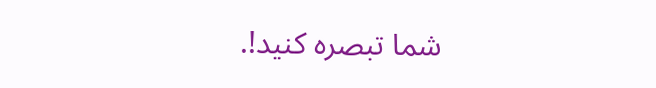شما تبصره کنید!.